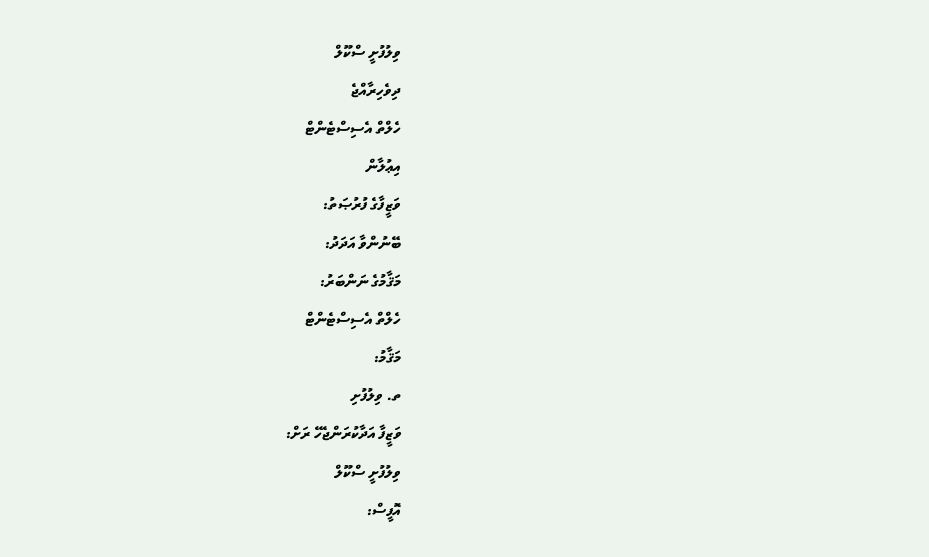ވިލުފުށީ ސްކޫލް
ދިވެހިރާއްޖެ
ހެލްތް އެސިސްޓެންޓް
އިޢުލާން
ވަޒީފާގެ ފުރުޞަތު:
ބޭނުންވާ އަދަދު:
މަޤާމުގެ ނަންބަރު:
ހެލްތް އެސިސްޓެންޓް
މަޤާމު:
ތ. ވިލުފުށި
ވަޒީފާ އަދާކުރަންޖެހޭ ރަށް:
ވިލުފުށީ ސްކޫލް
އޮފީސް: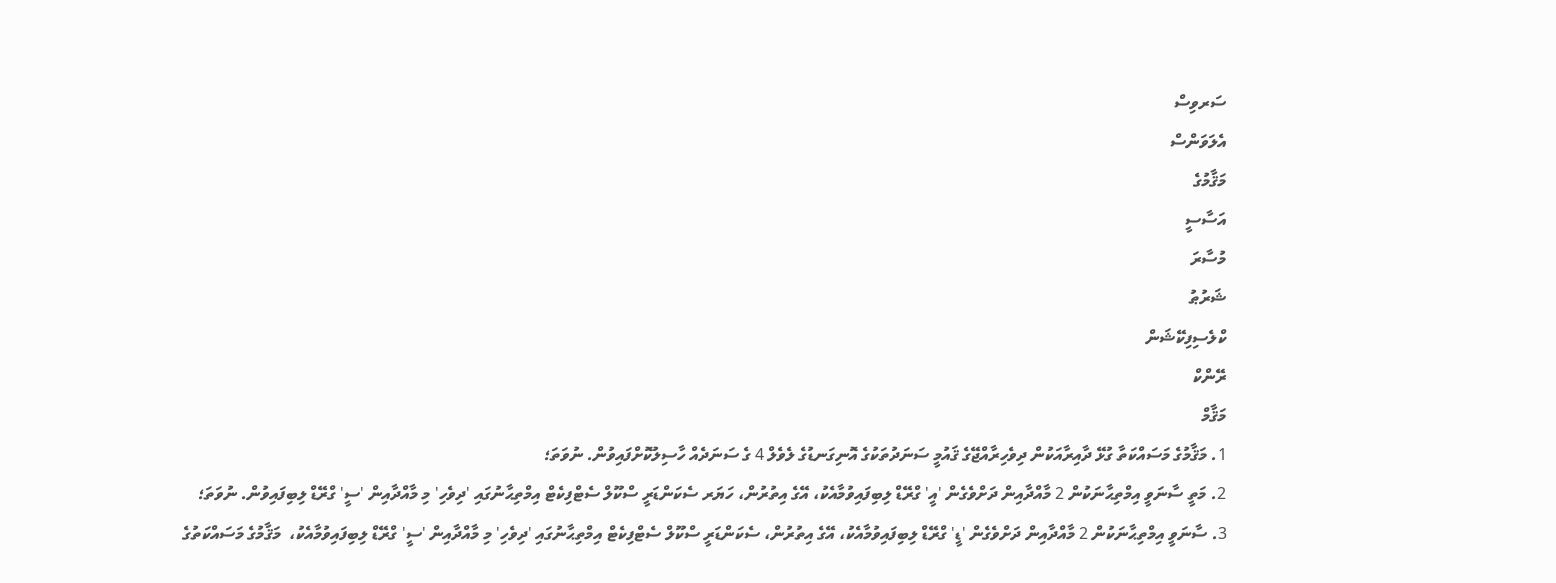ސަރވިސް
އެލަވަންސް
މަޤާމުގެ
އަސާސީ
މުސާރަ
ޝަރުޠު
ކްލެސިފިކޭޝަން
ރޭންކް
މަޤާމް
1. މަޤާމުގެ މަސައްކަތާ ގުޅޭ ދާއިރާއަކުން ދިވެހިރާއްޖޭގެ ޤައުމީ ސަނަދުތަކުގެ އޮނިގަނޑުގެ ލެވެލް 4 ގެ ސަނަދެއް ހާސިލުކޮށްފައިވުން. ނުވަތަ؛
2. މަތީ ސާނަވީ އިމްތިޙާނަކުން 2 މާއްދާއިން ދަށްވެގެން 'އީ' ގްރޭޑް ލިބިފައިވުމާއެކު، އޭގެ އިތުރުން، ހަޔަރ ސެކަންޑަރީ ސްކޫލް ސެޓްފިކެޓް އިމްތިޙާނުގައި 'ދިވެހި' މި މާއްދާއިން 'ސީ' ގްރޭޑް ލިބިފައިވުން. ނުވަތަ؛
3. ސާނަވީ އިމްތިޙާނަކުން 2 މާއްދާއިން ދަށްވެގެން 'ޑީ' ގްރޭޑް ލިބިފައިވުމާއެކު، އޭގެ އިތުރުން، ސެކަންޑަރީ ސްކޫލް ސެޓްފިކެޓް އިމްތިޙާނުގައި 'ދިވެހި' މި މާއްދާއިން 'ސީ' ގްރޭޑް ލިބިފައިވުމާއެކު،  މަޤާމުގެ މަސައްކަތުގެ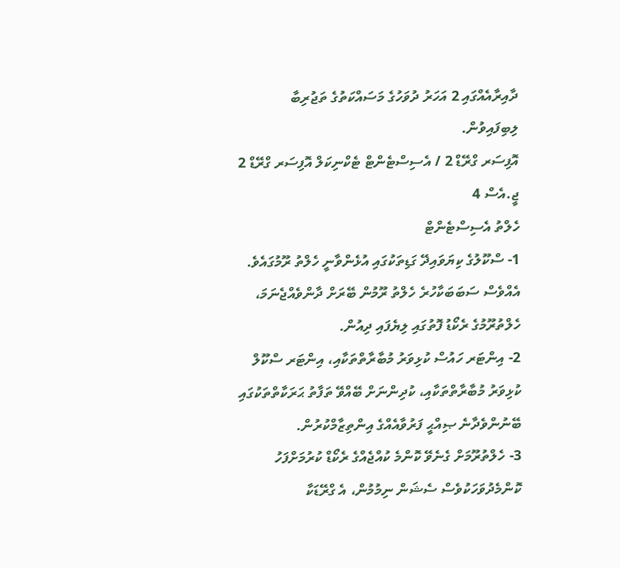ދާއިރާއެއްގައި 2 އަހަރު ދުވަހުގެ މަސައްކަތުގެ ތަޖުރިބާ ލިބިފައިވުން.
އޮފިސަރ ގްރޭޑް 2 / އެސިސްޓެންޓް ޓެކްނިކަލް އޮފިސަރ ގްރޭޑް 2
ޖީ.އެސް 4
ހެލްތު އެސިސްޓެންޓް
1- ސްކޫލުގެ ކިޔަވައިދޭ ގަޑިތަކުގައި އުޅެންވާނީ ހެލްތު ރޫމުގައެވެ. އެއްވެސް ސަބަބަކާހުރެ ހެލްތު ރޫމުން ބޭރަށް ދާންވެއްޖެނަމަ، ހެލްތުރޫމުގެ ރެކޯޑު ފޮތުގައި ލިޔެފައި ދިއުން.
2- އިންޓަރ ހައުސް ކުޅިވަރު މުބާރާތްތަކާއި، އިންޓަރ ސްކޫލް ކުޅިވަރު މުބާރާތްތަކާއި، ކުދިންނަށް ބޭއްވޭ ތަފާތު ޙަރަކާތްތަކުގައި ބޭނުންވެދާނެ ޞިއްޙީ ފަރުވާއެއްގެ އިންތިޒާމްކުރުން.
3- ހެލްތުރޫމަށް ގެނެވޭ ކޮންމެ ކުއްޖެއްގެ ރެކޯޑް ކުރުމަށްފަހު ކޮންމެދުވަހަކުވެސް ސެޝަން ނިމުމުން، އެ ގްރޭޑަކާ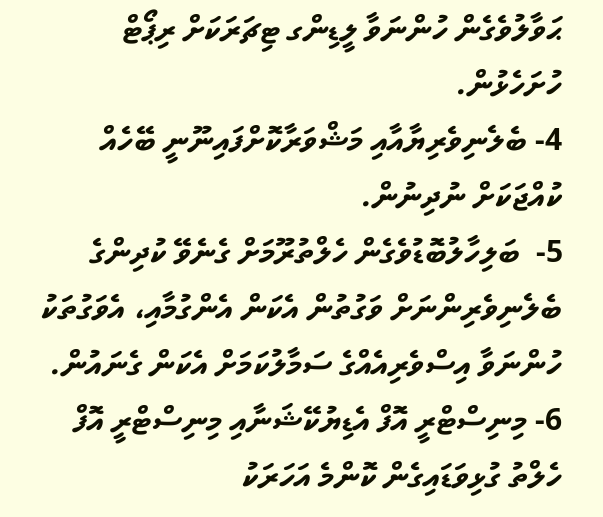ޙަވާލުވެގެން ހުންނަވާ ލީޑިންގ ޓިޗަރަކަށް ރިޕޯޓް ހުށަހެޅުން.
4- ބެލެނިވެރިޔާއާއި މަޝްވަރާކޮށްފައިނޫނީ ބޭހެއް ކުއްޖަކަށް ނުދިނުން.
5-  ބަލިހާލުބޮޑުވެގެން ހެލްތުރޫމަށް ގެނެވޭ ކުދިންގެ ބެލެނިވެރިންނަށް ވަގުތުން އެކަން އެންގުމާއި، އެވަގުތަކު ހުންނަވާ އިސްވެރިއެއްގެ ސަމާލުކަމަށް އެކަން ގެނައުން.
6- މިނިސްޓްރީ އޮފް އެޑިޔުކޭޝަނާއި މިނިސްޓްރީ އޮފް ހެލްތު ގުޅިވަޑައިގެން ކޮންމެ އަހަރަކު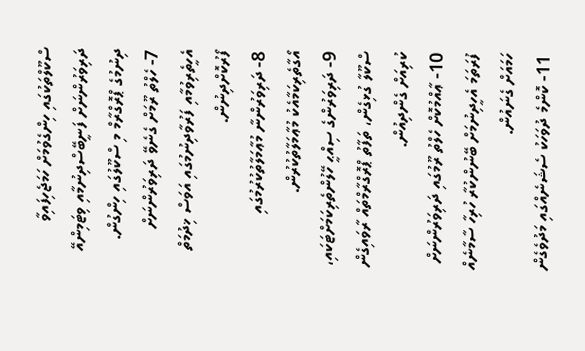ސްކޫލްތަކުގައި ހިންގެވުމަށް ހަމަޖެހިފައިވާ ދަރިވަރުންނަށް ފަނީބޭސްދިނުމާއި ވިޓަމިންއޭ ދިނުމުގެ ޕްރޮގްރާމް މި ސްކޫލުގައި ހިންގުން.
7- ހެލްތު ރޫމަށް ގެނެވޭ ދަރިވަރުންނަށް އެހީތެރިވުމާއި ފަރުވާދިނުމުގައި އަވަސް ޚިދުމަތް ފޯރުކޮށްދިނުން.
8- ދަރިވަރުންނާ މުޢާމަލާތުކުރުމުގައި އޯގާތެރިކަމާއެކު މުޢާމަލާތުކުރުން.
9- ދަރިވަރުންގެ ސިއްޙީ ހޭލުންތެރިކަމަށްޓަކައި، ސްކޫލާ ގުޅިގެން، ތަފާތު ޕްރޮގްރާމްތައް ރާވައިގެން ކުރިއަށް ގެންދިއުން.
10- ޢާއްމުކޮށް ހެލްތު ރޫމުގައި ދަރިވަރުންނަށް ފުރަތަމަ އެހީދިނުމަށް ބޭނުންކުރާ ހުރިހާ ސާމާނެއް ހަމައަށް ގެނައުން.
11- ކޮންމެ ދުވަހަކު ސެޝަނެއްގައި މަދުވެގެން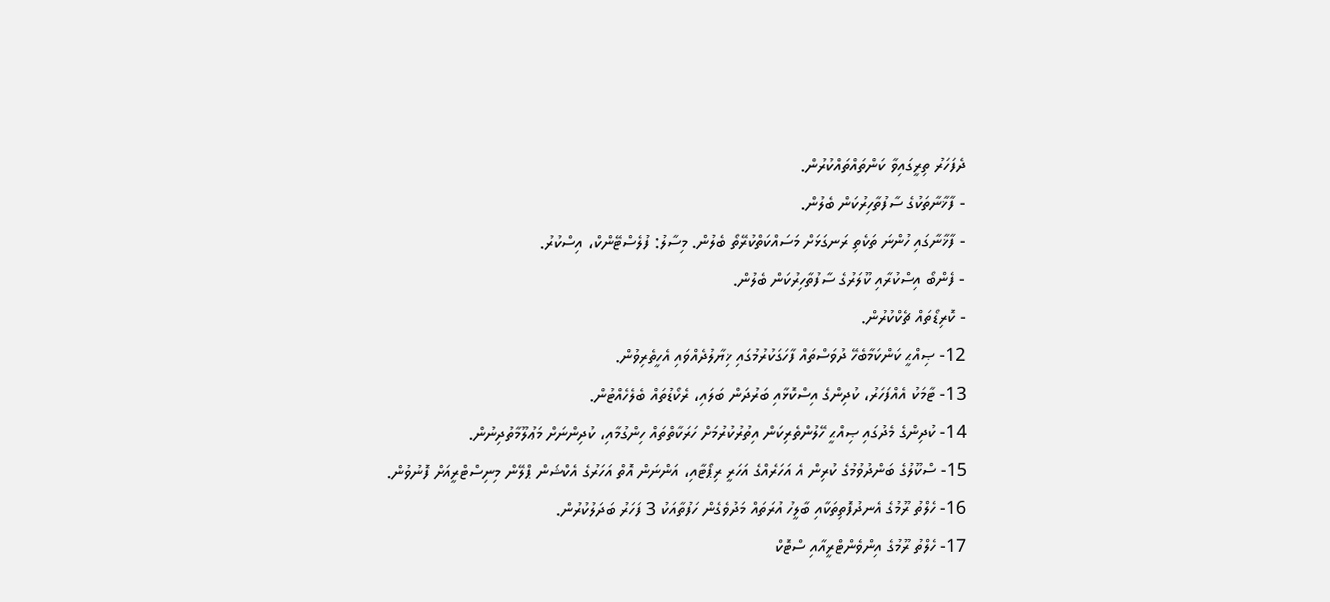ދެފަހަރު ތިރީގައިވާ ކަންތައްތައްކުރުން.
- ފާޚާނާތަކުގެ ސާފުތާހިރުކަން ބެލުން.
- ފާޚާނާގައި ހުންނަ ތަކެތި ރަނގަޅަށް މަސައްކަތްކުރޭތޯ ބެލުން. މިސާލު: ފުލެސްޓޭންކް، އިސްކުރު.
- ފެންބޯ އިސްކުރާއި ކޫލަރުގެ ސާފުތާހިރުކަން ބެލުން.
- ކޮރިޑޯތައް ޗެކްކުރުން.
12- ޞިއްޙީ ކަންކަމާބެހޭ ދުވަސްތައް ފާހަގަކުރުމުގައި ޚިޔާލުދެއްވައި އެހީތެރިވުން.
13- ޓާމަކު އެއްފަހަރު، ކުދިންގެ އިސްކޮޅާއި ބަރުދަން ބަލައި، ރެކޯޑުތައް ބެލެހެއްޓުން.
14- ކުދިންގެ މެދުގައި ޞިއްޙީ ހޭލުންތެރިކަން އިތުރުކުރުމަށް ހަރަކާތްތައް ހިންގުމާއި، ކުދިންނަށް މަޢުލޫމާތުދިނުން.
15- ސްކޫލުގެ ބަންދުވުމުގެ ކުރިން އެ އަހަރެއްގެ އަހަރީ ރިޕޯޓާއި، އަންނަން އޮތް އަހަރުގެ އެކްޝަން ޕްލޭން މިނިސްޓްރީއަށް ފޮނުވުން.
16- ހެލްތު ރޫމުގެ އެނދުފޮތިތަކާއި ބާލީހު އުރަތައް މަދުވެގެން ހަފުތާއަކު 3 ފަހަރު ބަދަލުކުރުން.
17- ހެލްތު ރޫމުގެ އިންވެންޓްރީއާއި ސްޓޮކް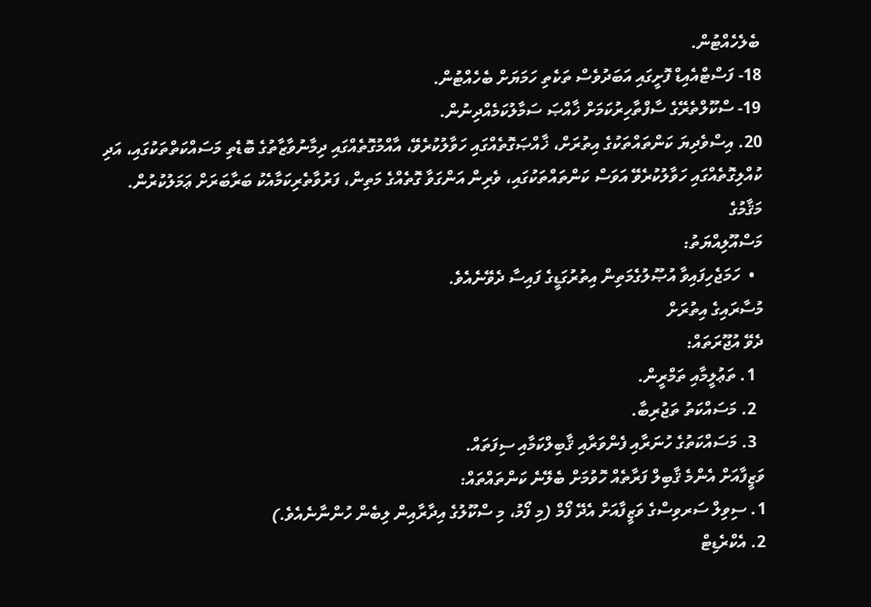ބެލެހެއްޓުން.
18- ފަސްޓްއެއިޑް ފޮށީގައި އަބަދުވެސް ތަކެތި ހަމަޔަށް ބެހެއްޓުން.
19- ސްކޫލްތެރޭގެ ސާފްތާހިރުކަމަށް ޚާއްޞަ ސަމާލުކަމެއްދިނުން.
20. އިސްވެދިޔަ ކަންތައްތަކުގެ އިތުރަށް، ޚާއްޞަގޮތެއްގައި ހަވާލުކުރެވޭ، އާއްމުގޮތެއްގައި ދިމާނުވާޒާތުގެ ބޮޑެތި މަސައްކަތްތަކުގައި، އަދި ކުއްލިގޮތެއްގައި ހަވާލުކުރެވޭ އަވަސް ކަންތައްތަކުގައި، ވެރިން އަންގަވާ ގޮތެއްގެ މަތިން، ފަރުވާތެރިކަމާއެކު ބަރާބަރަށް ޢަމަލުކުރުން.
މަޤާމުގެ
މަސްއޫލިއްޔަތު:
  •  ހަމަޖެހިފައިވާ އުޞޫލުގެމަތިން އިތުރުގަޑީގެ ފައިސާ ދެވޭނެއެވެ.
މުސާރައިގެ އިތުރަށް
ދެވޭ އުޖޫރަތައް:
  1. ތަޢުލީމާއި ތަމްރީން.
  2. މަސައްކަތު ތަޖުރިބާ.
  3. މަސައްކަތުގެ ހުނަރާއި ފެންވަރާއި ޤާބިލްކަމާއި ސިފަތައް.
ވަޒީފާއަށް އެންމެ ޤާބިލް ފަރާތެއް ހޮވުމަށް ބެލޭނެ ކަންތައްތައް:
1. ސިވިލް ސަރވިސްގެ ވަޒީފާއަށް އެދޭ ފޯމް (މި ފޯމު، މި ސްކޫލުގެ އިދާރާއިން ލިބެން ހުންނާނެއެވެ.)
2. އެކްރެޑިޓް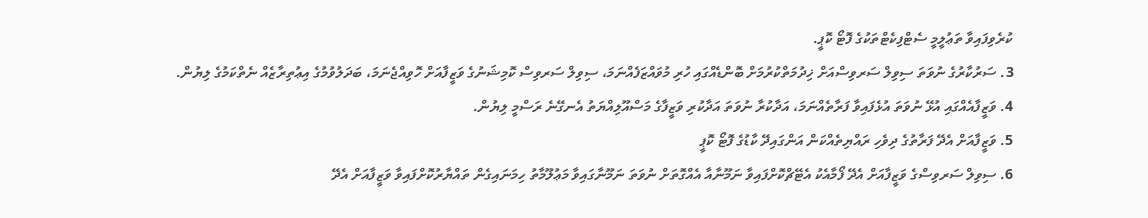ކުރެވިފައިވާ ތަޢުލީމީ ސެޓްފިކެޓްތަކުގެ ފޮޓޯ ކޮޕީ.
3. ސަރުކާރުގެ ނުވަތަ ސިވިލް ސަރވިސްއަށް ޚިދުމަތްކުރުމަށް ބޮންޑެއްގައި ހުރި މުވައްޒަފެއްނަމަ، ސިވިލް ސަރވިސް ކޮމިޝަނުގެ ވަޒީފާއަށް ހޮވިއްޖެނަމަ، ބަދަލުވުމުގެ އިޢުތިރާޒެއް ނެތްކަމުގެ ލިޔުން.
4. ވަޒީފާއެއްގައި އުޅޭ ނުވަތަ އުޅެފައިވާ ފަރާތެއްނަމަ، އަދާކުރާ ނުވަތަ އަދާކުރި ވަޒީފާގެ މަސްއޫލިއްޔަތު އެނގޭނެ ރަސްމީ ލިޔުން.
5. ވަޒީފާއަށް އެދޭ ފަރާތުގެ ދިވެހި ރައްޔިތެއްކަން އަންގައިދޭ ކާޑުގެ ފޮޓޯ ކޮޕީ
6. ސިވިލް ސަރވިސްގެ ވަޒީފާއަށް އެދޭ ފޯމާއެކު އެޓޭޗްކޮށްފައިވާ ނަމޫނާއާ އެއްގޮތަށް ނުވަތަ ނަމޫނާގައިވާ މަޢުލޫމާތު ހިމަނައިގެން ތައްޔާރުކޮށްފައިވާ ވަޒީފާއަށް އެދޭ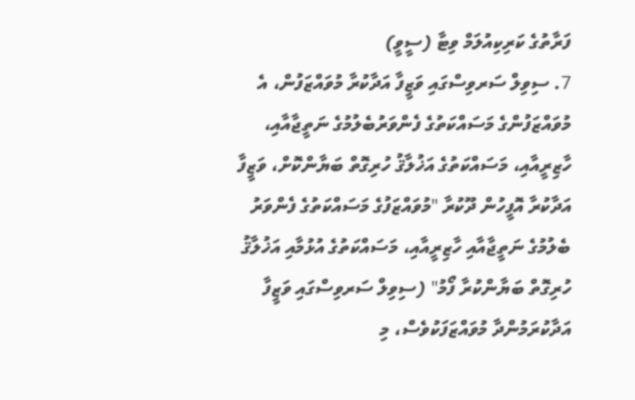ފަރާތުގެ ކަރިކިއުލަމް ވިޓާ (ސީވީ)
7. ސިވިލް ސަރވިސްގައި ވަޒީފާ އަދާކުރާ މުވައްޒަފުން، އެ މުވައްޒަފުންގެ މަސައްކަތުގެ ފެންވަރުބެލުމުގެ ނަތީޖާއާއި، ހާޒިރީއާއި، މަސައްކަތުގެ އަޚުލާޤު ހުރިގޮތް ބަޔާންކޮށް، ވަޒީފާ އަދާކުރާ އޮފީހުން ދޫކުރާ "މުވައްޒަފުގެ މަސައްކަތުގެ ފެންވަރު ބެލުމުގެ ނަތީޖާއާއި ހާޒިރީއާއި، މަސައްކަތުގެ އުޅުމާއި އަޚުލާޤު ހުރިގޮތް ބަޔާންކުރާ ފޯމު" (ސިވިލް ސަރވިސްގައި ވަޒީފާ އަދާކުރަމުންދާ މުވައްޒަފަކުވެސް، މި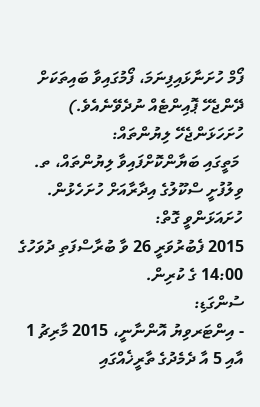ފޯމް ހުށަނާޅައިފިނަމަ، ފޯމުގައިވާ ބައިތަކަށް ދޭންޖެހޭ ޕޮއިންޓެއް ނުދެވޭނެއެވެ.)
ހުށަހަޅަންޖެހޭ ލިޔުންތައް:
 މަތީގައި ބަޔާންކޮށްފައިވާ ލިޔުންތައް، ތ. ވިލުފުށީ ސްކޫލުގެ އިދާރާއަށް ހުށަހެޅުން.
ހުށައަޅަންވީ ގޮތް:
2015 ފެބުރުވަރީ 26 ވާ ބުރާސްފަތި ދުވަހުގެ 14:00 ގެ ކުރިން.
ސުންގަޑި:
- އިންޓަރވިޔު އޮންނާނީ، 2015 މާރިޗު 1 އާއި 5 އާ ދެމެދުގެ ތާރީޚެއްގައި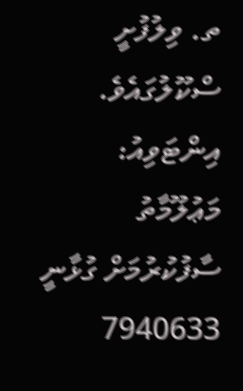ތ. ވިލުފުށީ ސްކޫލުގައެވެ.
އިންޓަވިއު:
މަޢުލޫމާތު ސާފުކުރުމަށް ގުޅާނީ 7940633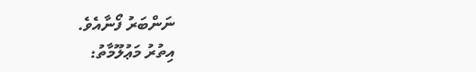ނަންބަރު ފޯނާއެވެ.
އިތުރު މަޢުލޫމާތު: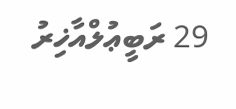29 ރަބީޢުލްއާޚިރު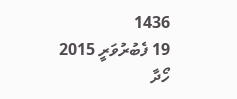1436
19 ފެބުރުވަރީ 2015
ހޯދާ